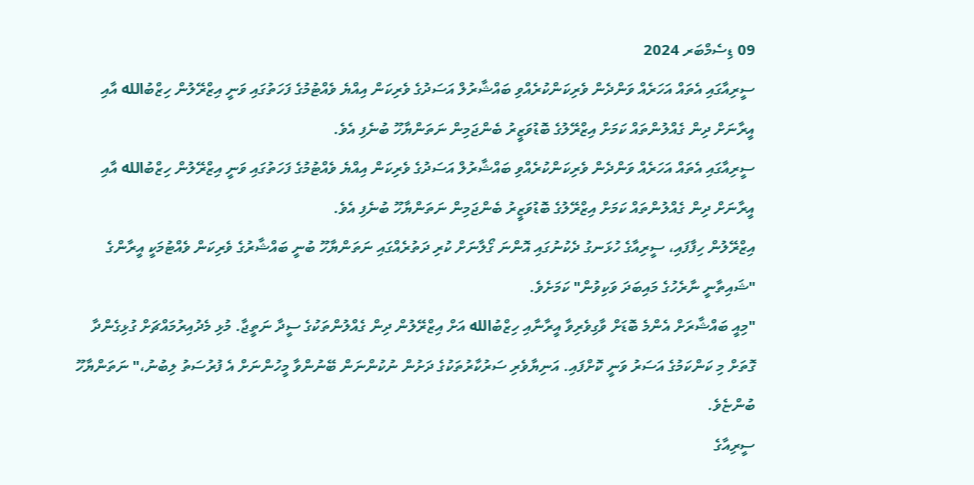09 ޑިސެމްބަރ 2024
ސީރިއާގައި އެތައް އަހަރެއް ވަންދެން ވެރިކަންކުރެއްވި ބައްޝާރުލް އަސަދުގެ ވެރިކަން އިއްޔެ ވެއްޓުމުގެ ފަހަތުގައި ވަނީ އިޒްރޭލުން ހިޒްބުالله އާއި އީރާނަށް ދިން ގެއްލުންތައް ކަމަށް އިޒްރޭލުގެ ބޮޑުވަޒީރު ބެންޖަމިން ނަތަންޔާހޫ ބުނެފި އެވެ.
ސީރިއާގައި އެތައް އަހަރެއް ވަންދެން ވެރިކަންކުރެއްވި ބައްޝާރުލް އަސަދުގެ ވެރިކަން އިއްޔެ ވެއްޓުމުގެ ފަހަތުގައި ވަނީ އިޒްރޭލުން ހިޒްބުالله އާއި އީރާނަށް ދިން ގެއްލުންތައް ކަމަށް އިޒްރޭލުގެ ބޮޑުވަޒީރު ބެންޖަމިން ނަތަންޔާހޫ ބުނެފި އެވެ.
އިޒްރޭލުން ހިފާފައި، ސީރިއާގެ ހުޅަނގު ދެކުނުގައި އޮންނަ ގޯލާނަށް ކުރި ދަތުރެއްގައި ނަތަންޔާހޫ ބުނީ ބައްޝާރުގެ ވެރިކަން ވެއްޓުމަކީ އީރާންގެ "ޝައިތާނީ ނާރެހުގެ މައިބަދަ ވަކިވުން" ކަމަށެވެ.
"މިއީ ބައްޝާރަށް އެންމެ ބޮޑަށް ވާގިވެރިވާ އީރާނާއި ހިޒްބުالله އަށް އިޒްރޭލުން ދިން ގެއްލުންތަކުގެ ސީދާ ނަތީޖާ. މުޅި މެދުއިރުމައްޗަށް ގުޅިގެންދާ ގޮތަށް މި ކަންކަމުގެ އަސަރު ވަނީ ކޮށްފައި. އަނިޔާވެރި ސަރުކާރުތަކުގެ ދަށުން ނުކުންނަން ބޭނުންވާ މީހުންނަށް އެ ފުރުސަތު ލިބުނު،" ނަތަންޔާހޫ ބުންޏެވެ.
ސީރިއާގެ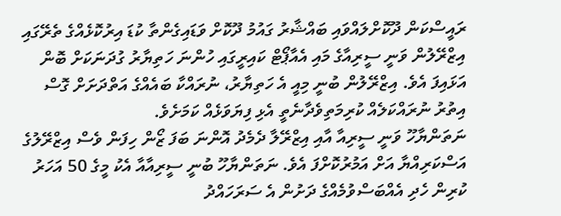ރައީސްކަން ދޫކޮށްލައްވައި ބައްޝާރު ގައުމު ދޫކޮށް ވަޑައިގެންތާ ކުޑަ އިރުކޮޅެއްގެ ތެރޭގައި އިޒްރޭލުން ވަނީ ސީރިއާގެ މައި އެއާޕޯޓް ކައިރީގައި ހުންނަ ހަތިޔާރު ގުދަނަކަށް ބޮން އަޅައިފަ އެވެ. އިޒްރޭލުން ބުނީ މިއީ އެ ހަތިޔާރު، ނުރައްކާ ބައެއްގެ އަތްދަށަށް ގޮސް އިތުރު ނުރައްކަލެއް ކުރިމަތިވެދާނެތީ އެޅި ފިޔަވަޅެއް ކަމަށެވެ.
ނަތަންޔާހޫ ވަނީ ސީރިއާ އާއި އިޒްރޭލާ ދެމެދު އޮންނަ ބަފަ ޒޯން ހިފަން ވެސް އިޒްރޭލުގެ އަސްކަރިއްޔާ އަށް އަމުރުކޮށްފަ އެވެ. ނަތަންޔާހޫ ބުނީ ސީރިއާއާ އެކު މީގެ 50 އަހަރު ކުރިން ހެދި އެއްބަސްވުމެއްގެ ދަށުން އެ ސަރަހައްދު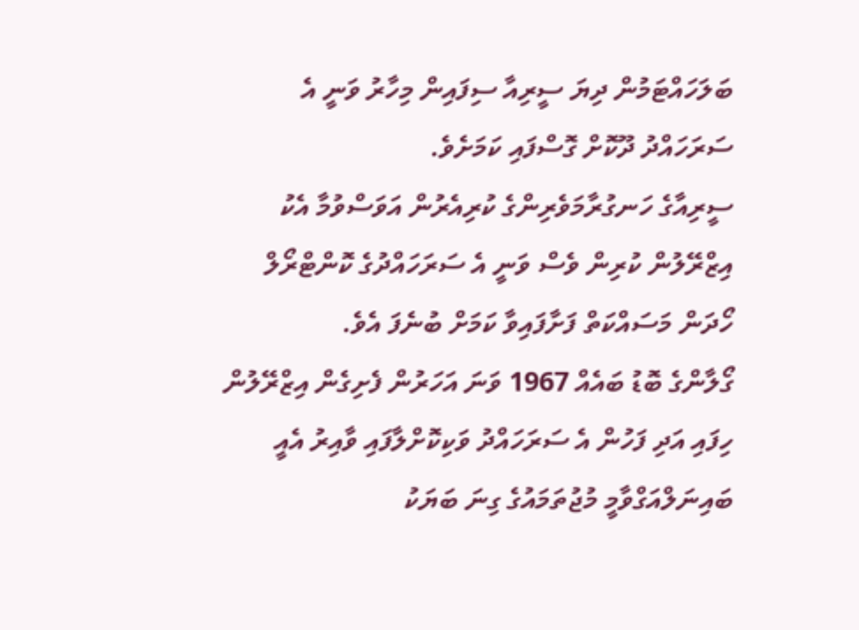ބަލަހައްޓަމުން ދިޔަ ސީރިއާ ސިފައިން މިހާރު ވަނީ އެ ސަރަހައްދު ދޫކޮށް ގޮސްފައި ކަމަށެވެ.
ސީރިއާގެ ހަނގުރާމަވެރިންގެ ކުރިއެރުން އަވަސްވުމާ އެކު އިޒްރޭލުން ކުރިން ވެސް ވަނީ އެ ސަރަހައްދުގެ ކޮންޓްރޯލް ހޯދަން މަސައްކަތް ފަށާފައިވާ ކަމަށް ބުނެފަ އެވެ.
ގޯލާންގެ ބޮޑު ބައެއް 1967 ވަނަ އަހަރުން ފެށިގެން އިޒްރޭލުން ހިފައި އަދި ފަހުން އެ ސަރަހައްދު ވަކިކޮށްލާފައި ވާއިރު އެއީ ބައިނަލްއަގްވާމީ މުޖުތަމައުގެ ގިނަ ބަޔަކު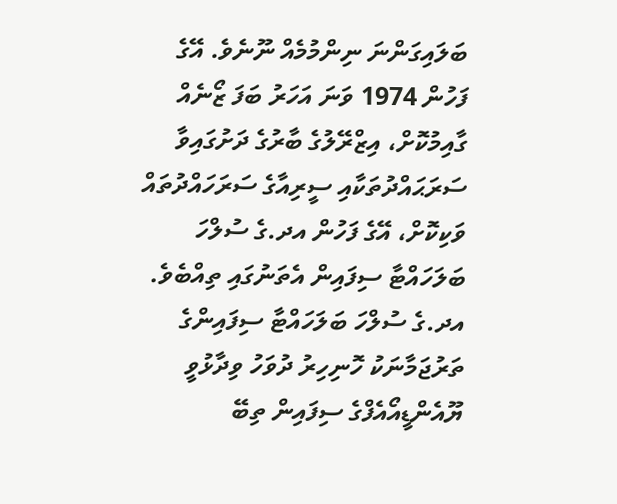ބަލައިގަންނަ ނިންމުމެއް ނޫނެވެ. އޭގެ ފަހުން 1974 ވަނަ އަހަރު ބަފަ ޒޯނެއް ގާއިމުކޮށް، އިޒްރޭލުގެ ބާރުގެ ދަށުގައިވާ ސަރަޙައްދުތަކާއި ސީރިއާގެ ސަރަހައްދުތައް ވަކިކޮށް، އޭގެ ފަހުން އދ.ގެ ސުލްހަ ބަލަހައްޓާ ސިފައިން އެތަނުގައި ތިއްބެވެ.
އދ.ގެ ސުލްހަ ބަލަހައްޓާ ސިފައިންގެ ތަރުޖަމާނަކު ހޮނިހިރު ދުވަހު ވިދާޅުވީ ޔޫއެންޑީއޯއެފްގެ ސިފައިން ތިބޭ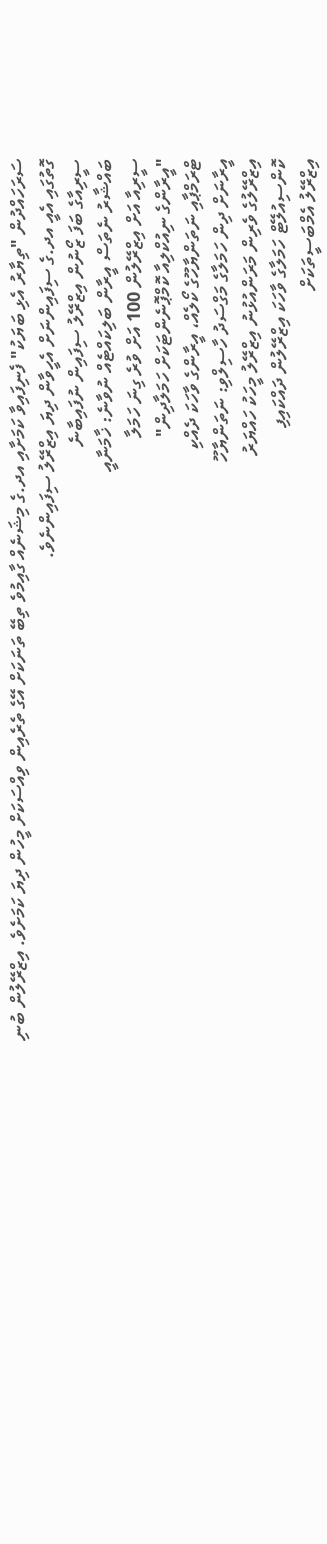ސަރަހައްދުން "ތިޔާރު އެޅި ބަޔަކު" ފެނިފައިވާ ކަމަށާއި އދ.ގެ މިޝަނެއް ގާއިމުވެ ތިބޭ ތަނަކަށް އޭގެ ތެރެއިން ވިއްސަކަށް މީހުން ދިޔަ ކަމަށެވެ. އިޒްރޭލުން ބުނި ގޮތުގައި އެއީ އދ.ގެ ސިފައިންނަށް އެހީވާން ދިޔަ އިޒްރޭލު ސިފައިންނެވެ.
ސީރިއާގެ ބަފަ ޒޯނުން އިޒްރޭލު ސިފައިން ނުފައިބާނެ
ބައްޝާރު ނެތަސް އީރާން ބަލިކައްޓެއް ނުވާނެ: ޚާމަނާއީ
ސީރިއާ އަށް އިޒްރޭލުން 100 އަށް ވުރެ ގިނަ ހަމަލާ
"އީރާންގެ ނިއުކްލިއާ ކޮމްޕޮނެންޓަކަށް ހަމަލާދިން"
ޓްރަމްޕާއި ނަތަންޔާހޫގެ ކޯލެއް، އީރާންގެ ވާހަކަ ދެއްކި
އީރާނަށް ދިން ހަމަލާގެ މަގްސަދު ހާސިލްވި: ނަތަންޔާހޫ
އިޒްރޭލުގެ ވެރިން މަރަންއުޅުނު އިޒްރޭލު މީހަކު ހައްޔަރު
ކޮންސިއުލޭޓް ހަމަލާގެ ވާހަކަ އިޒްރޭލުން ދައްކައިފި
އިޒްރޭލު އެމްބަސީތަކަށް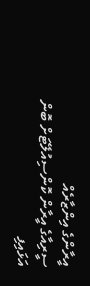އީރާންގެ އިންޒާރެއް
ސީރިއާގެ އީރާން ކޮންސިއުލޭޓަށް ބޮން އަޅައިފި